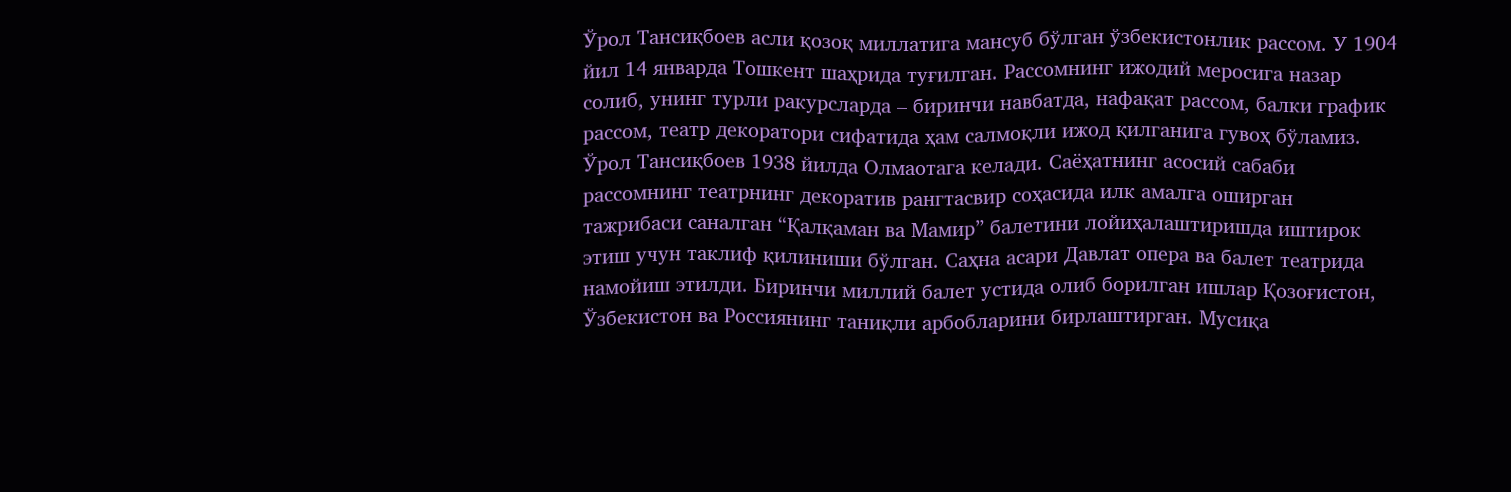Ўрол Тансиқбоев асли қозоқ миллатига мансуб бўлган ўзбекистонлик рассом. У 1904 йил 14 январда Тошкент шаҳрида туғилган. Рассомнинг ижодий меросига назар солиб, унинг турли ракурсларда – биринчи навбатда, нафақат рассом, балки график рассом, театр декоратори сифатида ҳам салмоқли ижод қилганига гувоҳ бўламиз.
Ўрол Тансиқбоев 1938 йилда Олмаотага келади. Саёҳатнинг асосий сабаби рассомнинг театрнинг декоратив рангтасвир соҳасида илк амалга оширган тажрибаси саналган “Қалқаман ва Мамир” балетини лойиҳалаштиришда иштирок этиш учун таклиф қилиниши бўлган. Саҳна асари Давлат опера ва балет театрида намойиш этилди. Биринчи миллий балет устида олиб борилган ишлар Қозоғистон, Ўзбекистон ва Россиянинг таниқли арбобларини бирлаштирган. Мусиқа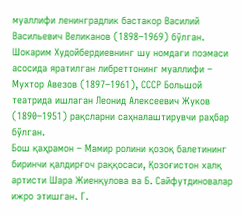муаллифи ленинградлик бастакор Василий Васильевич Великанов (1898–1969) бўлган. Шокарим Худойбердиевнинг шу номдаги поэмаси асосида яратилган либреттонинг муаллифи – Мухтор Авезов (1897–1961), СССР Большой театрида ишлаган Леонид Алексеевич Жуков (1890–1951) рақсларни саҳналаштирувчи раҳбар бўлган.
Бош қаҳрамон – Мамир ролини қозоқ балетининг биринчи қалдирғоч раққосаси, Қозоғистон халқ артисти Шара Жиенқулова ва Б. Сайфутдиновалар ижро этишган. Г.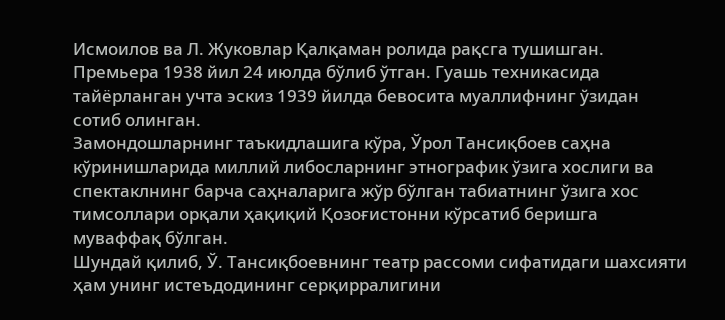Исмоилов ва Л. Жуковлар Қалқаман ролида рақсга тушишган.
Премьера 1938 йил 24 июлда бўлиб ўтган. Гуашь техникасида тайёрланган учта эскиз 1939 йилда бевосита муаллифнинг ўзидан сотиб олинган.
Замондошларнинг таъкидлашига кўра, Ўрол Тансиқбоев саҳна кўринишларида миллий либосларнинг этнографик ўзига хослиги ва спектаклнинг барча саҳналарига жўр бўлган табиатнинг ўзига хос тимсоллари орқали ҳақиқий Қозоғистонни кўрсатиб беришга муваффақ бўлган.
Шундай қилиб, Ў. Тансиқбоевнинг театр рассоми сифатидаги шахсияти ҳам унинг истеъдодининг серқирралигини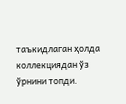таъкидлаган ҳолда коллекциядан ўз ўрнини топди.